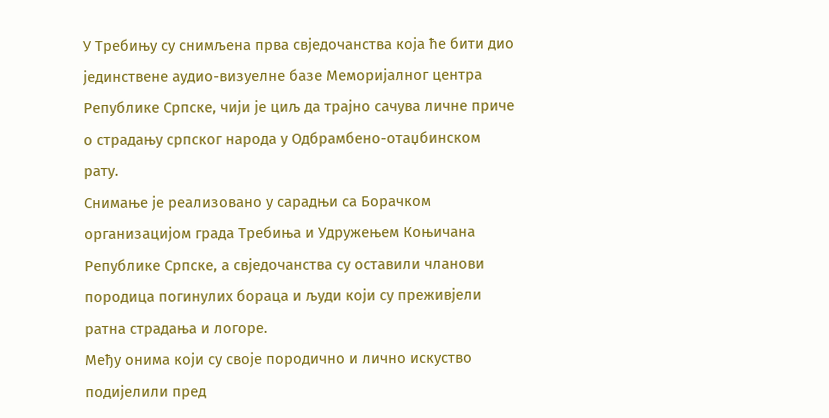У Требињу су снимљена прва свједочанства која ће бити дио јединствене аудио-визуелне базе Меморијалног центра Републике Српске, чији је циљ да трајно сачува личне приче о страдању српског народа у Одбрамбено-отаџбинском рату.
Снимање је реализовано у сарадњи са Борачком организацијом града Требиња и Удружењем Коњичана Републике Српске, а свједочанства су оставили чланови породица погинулих бораца и људи који су преживјели ратна страдања и логоре.
Међу онима који су своје породично и лично искуство подијелили пред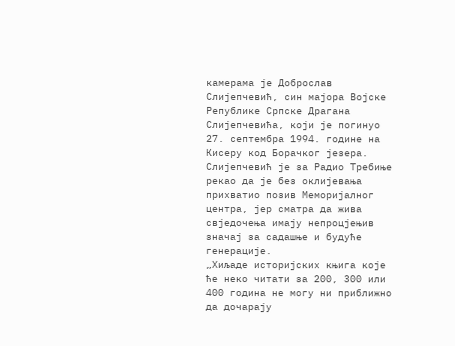камерама је Доброслав Слијепчевић, син мајора Војске Републике Српске Драгана Слијепчевића, који је погинуо 27. септембра 1994. године на Кисеру код Борачког језера.
Слијепчевић је за Радио Требиње рекао да је без оклијевања прихватио позив Меморијалног центра, јер сматра да жива свједочења имају непроцјењив значај за садашње и будуће генерације.
„Хиљаде историјских књига које ће неко читати за 200, 300 или 400 година не могу ни приближно да дочарају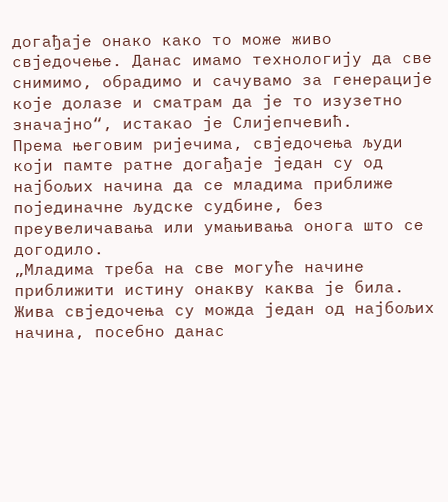догађаје онако како то може живо свједочење. Данас имамо технологију да све снимимо, обрадимо и сачувамо за генерације које долазе и сматрам да је то изузетно значајно“, истакао је Слијепчевић.
Према његовим ријечима, свједочења људи који памте ратне догађаје један су од најбољих начина да се младима приближе појединачне људске судбине, без преувеличавања или умањивања онога што се догодило.
„Младима треба на све могуће начине приближити истину онакву каква је била. Жива свједочења су можда један од најбољих начина, посебно данас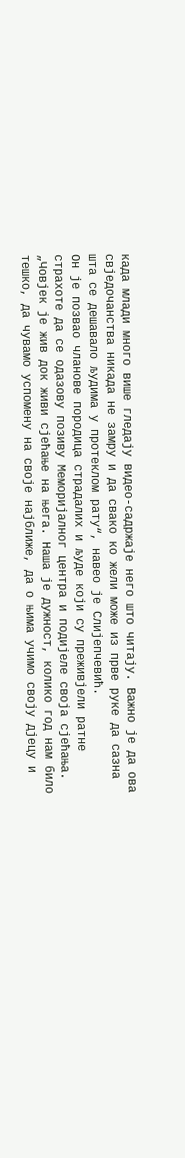када млади много више гледају видео-садржаје него што читају. Важно је да ова свједочанства никада не замру и да свако ко жели може из прве руке да сазна шта се дешавало људима у протеклом рату“, навео је Слијепчевић.
Он је позвао чланове породица страдалих и људе који су преживјели ратне страхоте да се одазову позиву Меморијалног центра и подијеле своја сјећања.
„Човјек је жив док живи сјећање на њега. Наша је дужност, колико год нам било тешко, да чувамо успомену на своје најближе, да о њима учимо своју дјецу и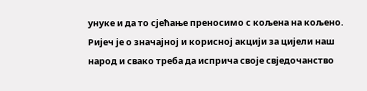унуке и да то сјећање преносимо с кољена на кољено. Ријеч је о значајној и корисној акцији за цијели наш народ и свако треба да исприча своје свједочанство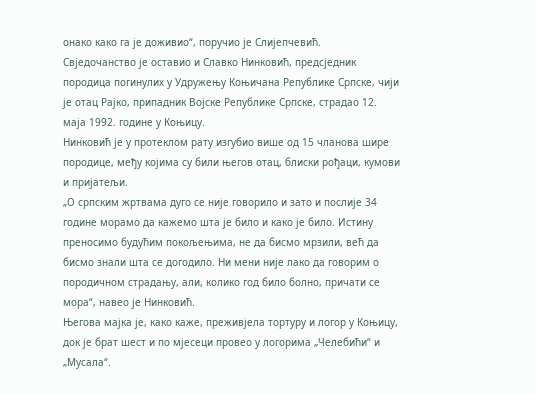онако како га је доживио“, поручио је Слијепчевић.
Свједочанство је оставио и Славко Нинковић, предсједник породица погинулих у Удружењу Коњичана Републике Српске, чији је отац Рајко, припадник Војске Републике Српске, страдао 12. маја 1992. године у Коњицу.
Нинковић је у протеклом рату изгубио више од 15 чланова шире породице, међу којима су били његов отац, блиски рођаци, кумови и пријатељи.
„О српским жртвама дуго се није говорило и зато и послије 34 године морамо да кажемо шта је било и како је било. Истину преносимо будућим покољењима, не да бисмо мрзили, већ да бисмо знали шта се догодило. Ни мени није лако да говорим о породичном страдању, али, колико год било болно, причати се мора“, навео је Нинковић.
Његова мајка је, како каже, преживјела тортуру и логор у Коњицу, док је брат шест и по мјесеци провео у логорима „Челебићи“ и „Мусала“.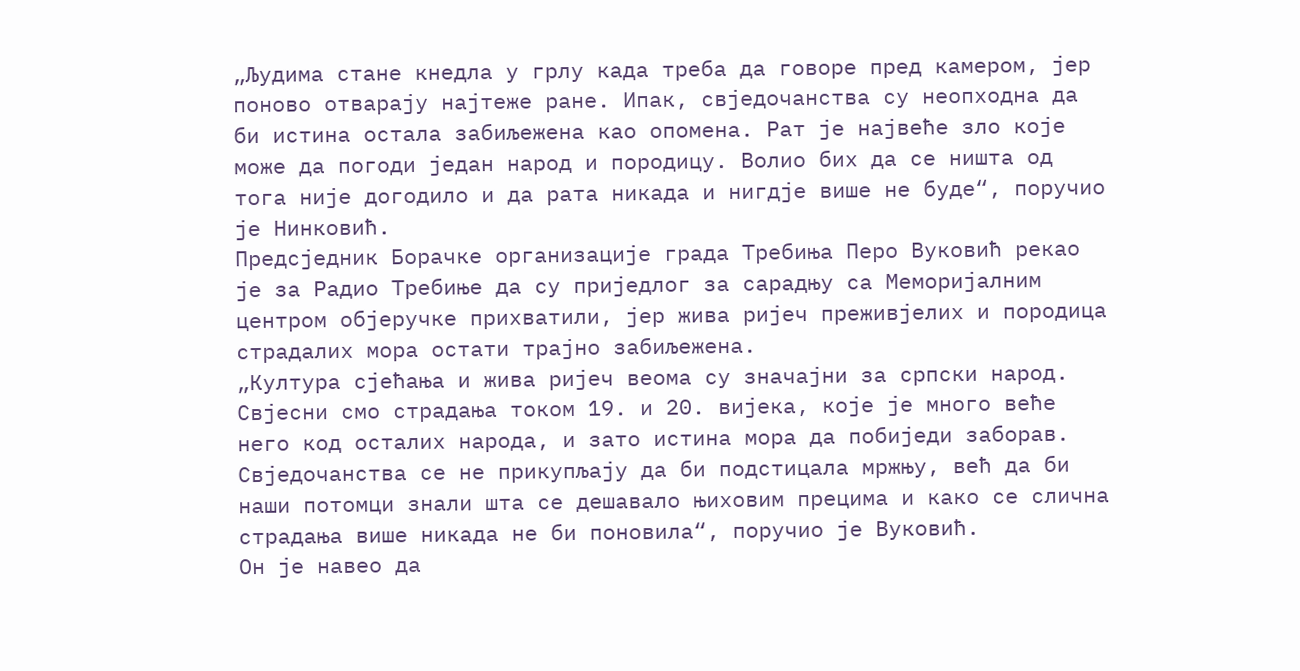„Људима стане кнедла у грлу када треба да говоре пред камером, јер поново отварају најтеже ране. Ипак, свједочанства су неопходна да би истина остала забиљежена као опомена. Рат је највеће зло које може да погоди један народ и породицу. Волио бих да се ништа од тога није догодило и да рата никада и нигдје више не буде“, поручио је Нинковић.
Предсједник Борачке организације града Требиња Перо Вуковић рекао је за Радио Требиње да су приједлог за сарадњу са Меморијалним центром објеручке прихватили, јер жива ријеч преживјелих и породица страдалих мора остати трајно забиљежена.
„Култура сјећања и жива ријеч веома су значајни за српски народ. Свјесни смо страдања током 19. и 20. вијека, које је много веће него код осталих народа, и зато истина мора да побиједи заборав. Свједочанства се не прикупљају да би подстицала мржњу, већ да би наши потомци знали шта се дешавало њиховим прецима и како се слична страдања више никада не би поновила“, поручио је Вуковић.
Он је навео да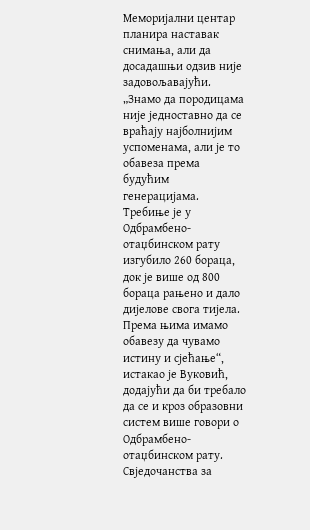Меморијални центар планира наставак снимања, али да досадашњи одзив није задовољавајући.
„Знамо да породицама није једноставно да се враћају најболнијим успоменама, али је то обавеза према будућим генерацијама. Требиње је у Одбрамбено-отаџбинском рату изгубило 260 бораца, док је више од 800 бораца рањено и дало дијелове свога тијела. Према њима имамо обавезу да чувамо истину и сјећање“, истакао је Вуковић, додајући да би требало да се и кроз образовни систем више говори о Одбрамбено-отаџбинском рату.
Свједочанства за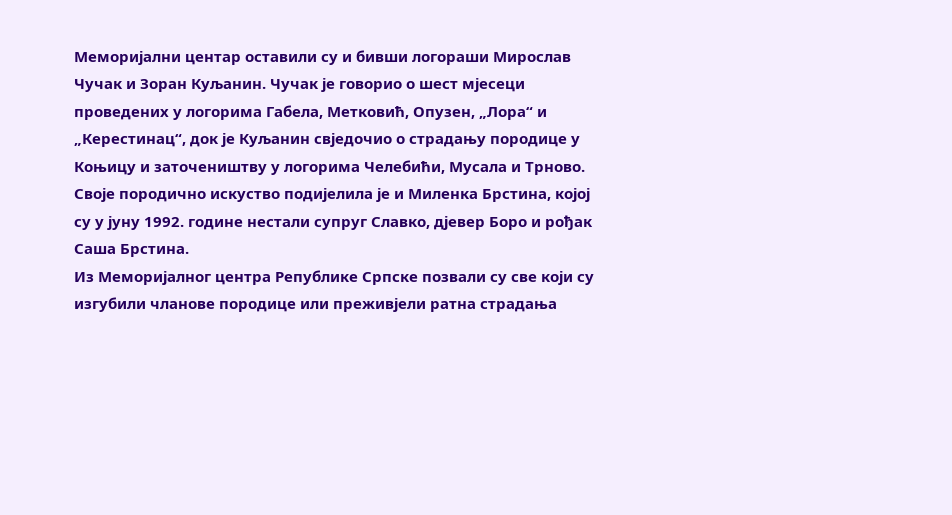Меморијални центар оставили су и бивши логораши Мирослав Чучак и Зоран Куљанин. Чучак је говорио о шест мјесеци проведених у логорима Габела, Метковић, Опузен, „Лора“ и „Керестинац“, док је Куљанин свједочио о страдању породице у Коњицу и заточеништву у логорима Челебићи, Мусала и Трново.
Своје породично искуство подијелила је и Миленка Брстина, којој су у јуну 1992. године нестали супруг Славко, дјевер Боро и рођак Саша Брстина.
Из Меморијалног центра Републике Српске позвали су све који су изгубили чланове породице или преживјели ратна страдања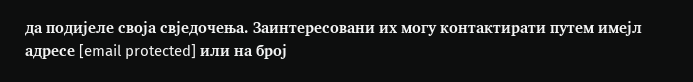да подијеле своја свједочења. Заинтересовани их могу контактирати путем имејл адресе [email protected] или на број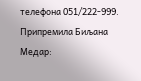телефона 051/222-999.
Припремила Биљана Медар: